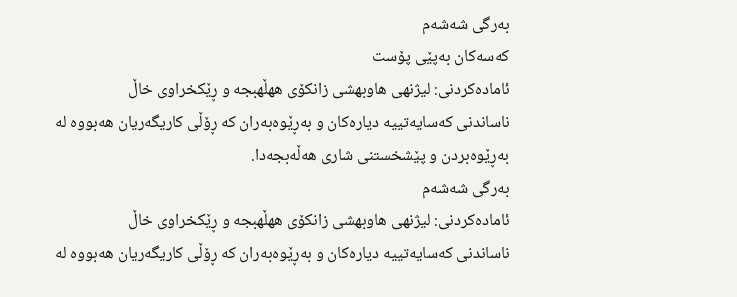بەرگی شەشەم
کەسەکان بەپێی پۆست
ئامادەکردنی: لیژنهی هاوبهشی زانكۆی ههڵهبجه و ڕێكخراوی خاڵ
ناساندنی کەسایەتییە دیارەکان و بەڕێوەبەران کە ڕۆڵی کاریگەریان هەبووە لە بەڕێوەبردن و پێشخستنی شاری هەڵەبجەدا.
بەرگی شەشەم
ئامادەکردنی: لیژنهی هاوبهشی زانكۆی ههڵهبجه و ڕێكخراوی خاڵ
ناساندنی کەسایەتییە دیارەکان و بەڕێوەبەران کە ڕۆڵی کاریگەریان هەبووە لە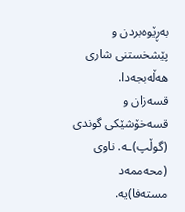بەڕێوەبردن و پێشخستنی شاری هەڵەبجەدا.
قسەزان و قسەخۆشێکی گوندی (گوڵپ)ـە. ناوی (محەممەد مستەفا)یە.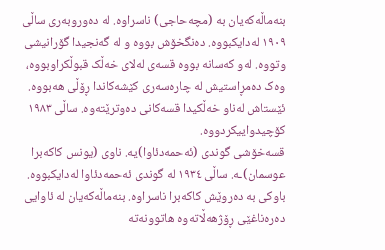بنەماڵەکەیان بە (مچەحاجی) ناسراوە. لە دەوروبەری ساڵی ١٩٠٩ لەدایکبووە. دەنگخۆش بووە و لە گەنجیدا گۆرانیشی وتووە. لەو کەسانە بووە قسەی لەلای خەڵک قبوڵکراوبووە، وەک دەمڕاستیش لە چارەسەری کێشەکاندا ڕۆڵی هەبووە. ئێستاش لەناو خەڵکیدا قسەکانی دەوترێتەوه. ساڵی ١٩٨٣ کۆچیدواییکردووە.
قسەخۆشی گوندی (ئەحمەدئاوا)یە. ناوی (یونس کاکەبرا عوسمان)ـە. ساڵی ١٩٣٤ لە گوندی ئەحمەدئاوا لەدایکبووە. باوکی بە دەروێش کاکەبرا ناسراوە. بنەماڵەکەیان لە ئاوایی دەرەناغێی ڕۆژهەڵاتەوە هاتوونەتە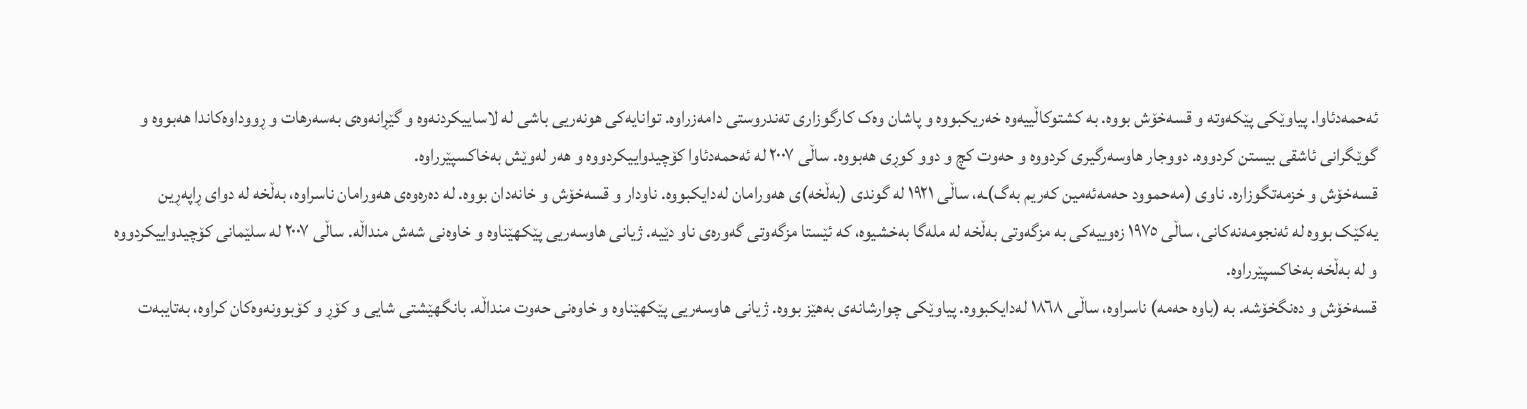ئەحمەدئاوا. پیاوێکی پێکەوتە و قسەخۆش بووە. بە کشتوکاڵییەوە خەریکبووە و پاشان وەک کارگوزاری تەندروستی دامەزراوە. توانایەکی هونەریی باشی لە لاساییکردنەوە و گێڕانەوەی بەسەرهات و ڕووداوەکاندا هەبووە و گوێگرانی ئاشقی بیستن کردووە. دووجار هاوسەرگیری کردووە و حەوت کچ و دوو کوڕی هەبووە. ساڵی ٢٠٠٧ لە ئەحمەدئاوا کۆچیدواییکردووە و هەر لەوێش بەخاکسپێرراوە.
قسەخۆش و خزمەتگوزارە. ناوی (مەحموود حەمەئەمین کەریم بەگ)ـە، ساڵی ١٩٢١ لە گوندی (بەڵخە)ی هەورامان لەدایکبووە. ناودار و قسەخۆش و خانەدان بووە. لە دەرەوەی هەورامان ناسراوە، بەڵخە لە دوای ڕاپەڕین یەکێک بووە لە ئەنجومەنەکانی، ساڵی ١٩٧٥ زەوییەکی بە مزگەوتی بەڵخە لە ملەگا بەخشیوە، کە ئێستا مزگەوتی گەورەی ناو دێیە. ژیانی هاوسەریی پێکهێناوە و خاوەنی شەش منداڵە. ساڵی ٢٠٠٧ لە سلێمانی کۆچیدواییکردووە و لە بەڵخە بەخاکسپێرراوە.
قسەخۆش و دەنگخۆشە. بە (باوە حەمە) ناسراوە، ساڵی ١٨٦٨ لەدایکبووە. پیاوێکی چوارشانەی بەهێز بووە. ژیانی هاوسەریی پێکهێناوە و خاوەنی حەوت منداڵە. بانگهێشتی شایی و کۆڕ و کۆبوونەوەکان کراوە، بەتایبەت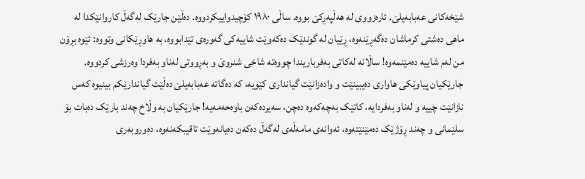شێخەکانی عەبابەیلێ. ئارەزووی لە هەڵپەڕکێ بووە. ساڵی ١٩٨٠ کۆچیدواییکردووە. دەڵێن جارێک لەگەڵ کاروانێکدا لە ماهی دەشتی کرماشان دەگەڕێنەوە، ڕێیان لە گوندێک دەکەوێت شاییەکی گەورەی تێدابووە، بە هاوڕێکانی وتووە: ئێوە بڕۆن من لەم شاییە دەمێنمەوە! ساڵانە لەکاتی بەفرباریندا چووەتە شاخی شنروێ و بەڕووتی لەناو بەفردا وەرزشی کردووە. جارێکیان پیاوێکی هاواری دەیبینێت و وادەزانێت گیانداری کێویە، کە دەگاتە عەبابەیلێ دەڵێت گیاندارێکم بینیوە کەس نازانێت چییە و لەناو بەفردایە، کاتێک بەچەکەوە دەچن، سەیردەکەن باوەحەمەیە! جارێکیان بە وڵاخ چەند بارێک دەبات بۆ سلێمانی و چەند ڕۆژێک دەمێنێتەوە، ئەوانەی مامەڵەی لەگەڵ دەکەن دەیانەوێت تاقیبکەنەوە، دەوروبەری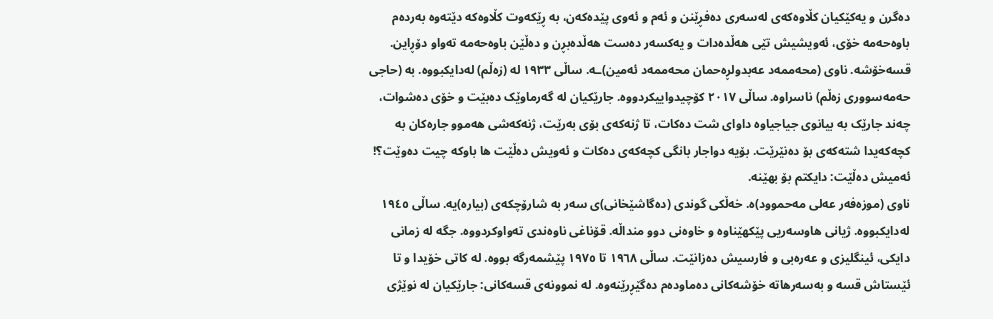دەگرن و یەکێکیان کڵاوەکەی لەسەری دەفڕێنن و ئەم و ئەوی پێدەکەن، بە ڕێکەوت کڵاوەکە دێتەوە بەردەم باوەحەمە خۆی، ئەویشیش تێی هەڵدەدات و یەکسەر دەست هەڵدەبڕن و دەڵێن باوەحەمە تەواو دۆڕاین.
قسەخۆشە. ناوی (محەممەد عەبدولڕەحمان محەممەد ئەمین)ـە. ساڵی ١٩٣٣ لە (زەڵم) لەدایکبووە. بە (حاجی حەمەسووری زەڵم) ناسراوە. ساڵی ٢٠١٧ کۆچیدواییکردووە. جارێکیان لە گەرماوێک دەبێت و خۆی دەشوات، چەند جارێک بە بیانوی جیاجیاوە داوای شت دەکات، تا ژنەکەی بۆی بەرێت، ژنەکەشی هەموو جارەکان بە کچەکەیدا شتەکەی بۆ دەنێرێت. بۆیە دواجار بانگی کچەکەی دەکات و ئەویش دەڵێت ها باوکە چیت دەوێت؟! ئەمیش دەڵێت: دایکتم بۆ بهێنە.
ناوی (موزەفەر عەلى مەحموود)ە. خەڵکی گوندى (دەگاشێخانی)ی سەر بە شارۆچکەی (بیارە)یە. ساڵی ١٩٤٥ لەدایکبووە. ژیانی هاوسەریی پێکهێناوە و خاوەنی دوو منداڵە. قۆناغی ناوەندی تەواوکردووە. جگە لە زمانی دایکی، ئينگليزی و عەرەبى و فارسیش دەزانێت. ساڵی ١٩٦٨ تا ١٩٧٥ پێشمەرگە بووە. لە کاتی خۆیدا و تا ئێستاش قسە و بەسەرهاتە خۆشەکانی دەماودەم دەگێڕرێنەوە. لە نموونەی قسەکانی: جارێکیان لە نوێژی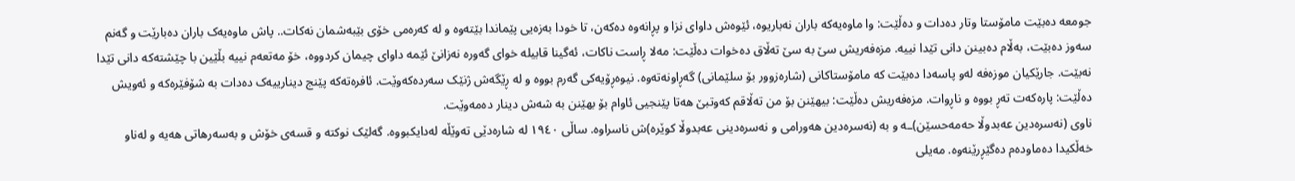جومعە دەبێت مامۆستا وتار دەدات و دەڵێت: وا ماوەیەکە باران نەباریوه، ئێوەش داوای نزا و پڕانەوە دەکەن، تا خودا بەزەیی پێماندا بێتەوە و لە کەرەمی خۆی بێبەشمان نەکات.. پاش ماوەیەک باران دەبارێت و گەنم سەوز دەبێت، بەڵام دەبینن دانی تێدا نییە. مزەفەریش سێ به سێ تەڵاق دەخوات دەڵێت: مەلا ڕاست ناکات، ئەگینا قابیله خوای گەوره نەزانێ ئێمە داوای چیمان کردووە، خۆ مەتعەم نییه بڵێین با چێشتەکه دانی تێدا نەبێت. جارێکیان موزەفه لەو پاسەدا دەبێت کە مامۆستاکانی (شارەزوور بۆ سلێمانی) گەڕاونەتەوە. نیوەڕۆیەکی گەرم بووە و لە ڕێگەش ژنێک سەردەکەوێت. ئافرەتەکه پێنج دینارییەک دەدات بە شۆفێرەکە و ئەویش دەڵێت: پارەکەت تەڕ بووە و ناڕوات. مزەفەریش دەڵێت: بیهێنن بۆ من تەڵاقم کەوتبێ هەتا پێنجیى ئاوام بۆ بهێنن به شەش دینار دەمەوێت.
ناوی (نەسرەدین عەبدوڵا حەمەحسێن)ـە و بە (نەسرەدین هەورامی و نەسرەدینی عەبدوڵا کوێرە)ش ناسراوە. ساڵی ١٩٤٠ لە شارەدێی تەوێڵە لەدایکبووە. گەلێک نوکتە و قسەی خۆش و بەسەرهاتی هەیە و لەناو خەڵکیدا دەماودەم دەگێڕرێنەوە. مەیلی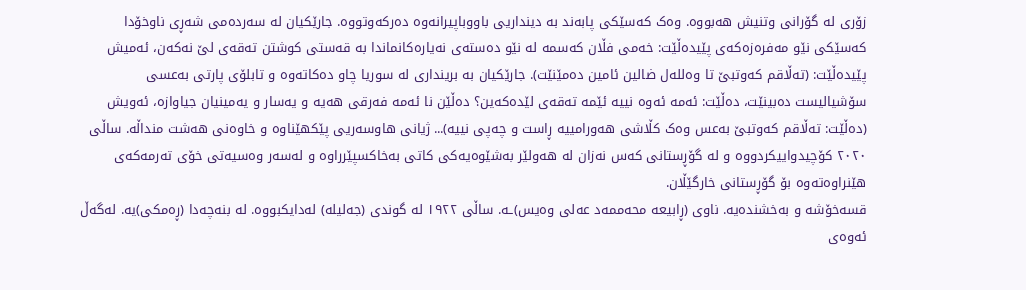زۆری لە گۆرانی وتنیش هەبووە. وەک کەسێکی پابەند بە دینداریی باووباپیرانەوە دەرکەوتووە. جارێکیان لە سەردەمی شەڕی ناوخۆدا کەسێکی نێو مەفرەزەکەی پێیدەڵێت: خەمی فڵان کەسمە لە نێو دەستەی نەیارەکانماندا بە قەستی کوشتن تەقەی لێ نەکەن، ئەمیش پێیدەڵێت: (تەڵاقم کەوتبێ تا وەللەل ضالین ئامین دەمێنێت). جارێکیان بە برینداری لە سوریا چاو دەکاتەوە و تابلۆی پارتی بەعسی سۆشیالیست دەبینێت، دەڵێت: ئەمە ئەوە نییە ئێمە تەقەی لێدەکەین؟ دەڵێن نا ئەمە فەرقی هەیە و یەسار و یەمینیان جیاوازە، ئەویش (دەڵێت: تەڵاقم کەوتبێ بەعس وەک کڵاشی هەورامییە ڕاست و چەپی نییە)... ژیانی هاوسەریی پێکهێناوە و خاوەنی هەشت منداڵە. ساڵی ٢٠٢٠ کۆچیدواییکردووە و لە گۆڕستانی کەس نەزان لە هەولێر بەشێوەیەکی کاتی بەخاکسپێرراوە و لەسەر وەسیەتی خۆی تەرمەکەی هێنراوەتەوە بۆ گۆڕستانی خارگێڵان.
قسەخۆشه و بەخشندەیە. ناوی (ڕابیعە محەممەد عەلی وەیس)ـە. ساڵی ١٩٢٢ لە گوندی (جەلیلە) لەدایکبووە. لە بنەچەدا (ڕەمکی)یە. لەگەڵ ئەوەی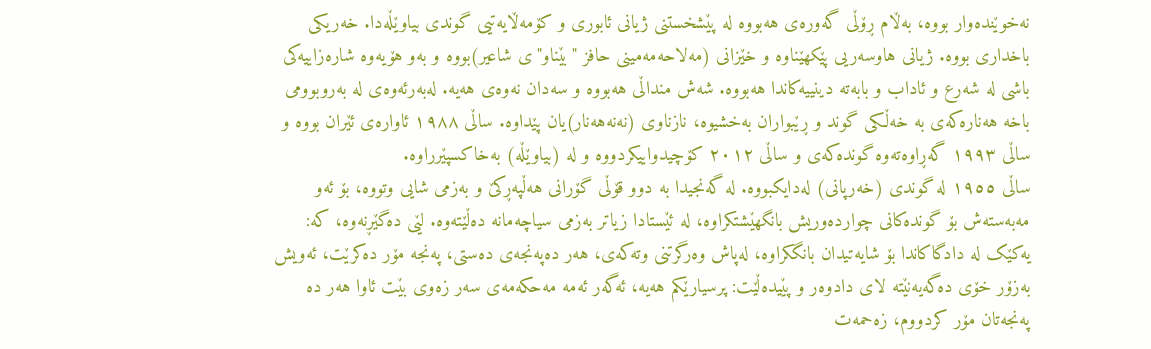نەخوێندەوار بووە، بەڵام ڕۆڵی گەورەی هەبووە لە پێشخستنی ژیانی ئابوری و کۆمەڵایەتیی گوندی بیاوێڵەدا. خەریکی باخداری بووە. ژیانی هاوسەریی پێکهێناوە و خێزانی (مەلاحەمەمینی حافز "بێناو"ی شاعیر)بووە و بەو هۆیەوە شارەزاییەکی باشی لە شەرع و ئاداب و بابەتە دینییەکاندا هەبووە. شەش منداڵی هەبووە و سەدان نەوەی هەیە. لەبەرئەوەی لە بەروبوومی باخە هەنارەکەی بە خەڵکی گوند و ڕێبواران بەخشیوە، نازناوی (نەنەهەنار)یان پێداوە. ساڵی ١٩٨٨ ئاوارەی ئێران بووە و ساڵی ١٩٩٣ گەڕاوەتەوە گوندەکەی و ساڵی ٢٠١٢ کۆچیدواییکردووە و لە (بیاوێڵە) بەخاکسپێرراوە.
ساڵی ١٩٥٥ لە گوندی (خەرپانی) لەدایکبووە. لە گەنجیدا بە دوو قۆڵی گۆرانی هەڵپەڕکێ و بەزمی شایی وتووە، بۆ ئەو مەبەستەش بۆ گوندەکانی چواردەوریش بانگهێشتکراوە، لە ئێستادا زیاتر بەزمی سیاچەمانە دەڵێتەوە. لێی دەگێڕنەوه، کە: یەکێک لە دادگاکاندا بۆ شایەتیدان بانگکراوە، لەپاش وەرگرتنی وتەکەی، هەر دەپەنجەی دەستی، پەنجە مۆر دەکرێت، ئەویش بەزۆر خۆی دەگەیەنێتە لای دادوەر و پێیدەڵێت: پرسیارێکم هەیە، ئەگەر ئەمە مەحکەمەی سەر زەوی بێت ئاوا هەر دە پەنجەتان مۆر کردووم، زەحمەت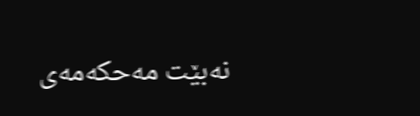نەبێت مەحکەمەی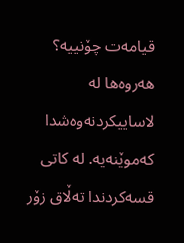قیامەت چۆنییە؟ هەروەها لە لاساییکردنەوەشدا کەموێنەیە. لە کاتی قسەکردندا تەڵاق زۆر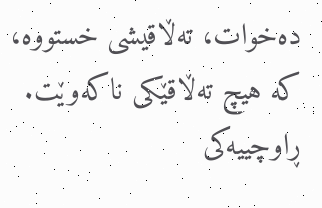دەخوات، تەڵاقیشی خستووە، کە هیچ تەڵاقێکی ناکەوێت. ڕاوچییەکی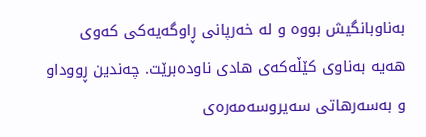بەناوبانگیش بووە و لە خەرپانی ڕاوگەیەکی کەوی هەیە بەناوی کێڵەکەی هادی ناودەبرێت. چەندین ڕووداو و بەسەرهاتی سەیروسەمەرەی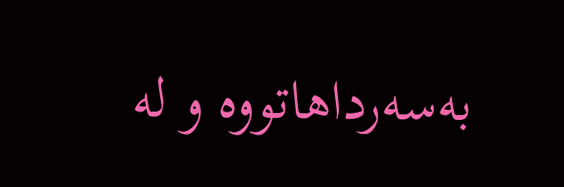بەسەرداهاتووە و لە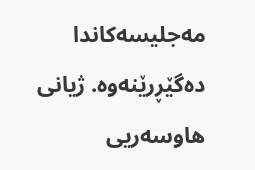مەجلیسەکاندا دەگێڕرێنەوە. ژیانی هاوسەریی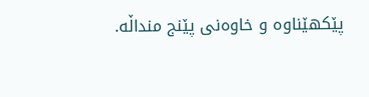پێکهێناوە و خاوەنی پێنج منداڵە.